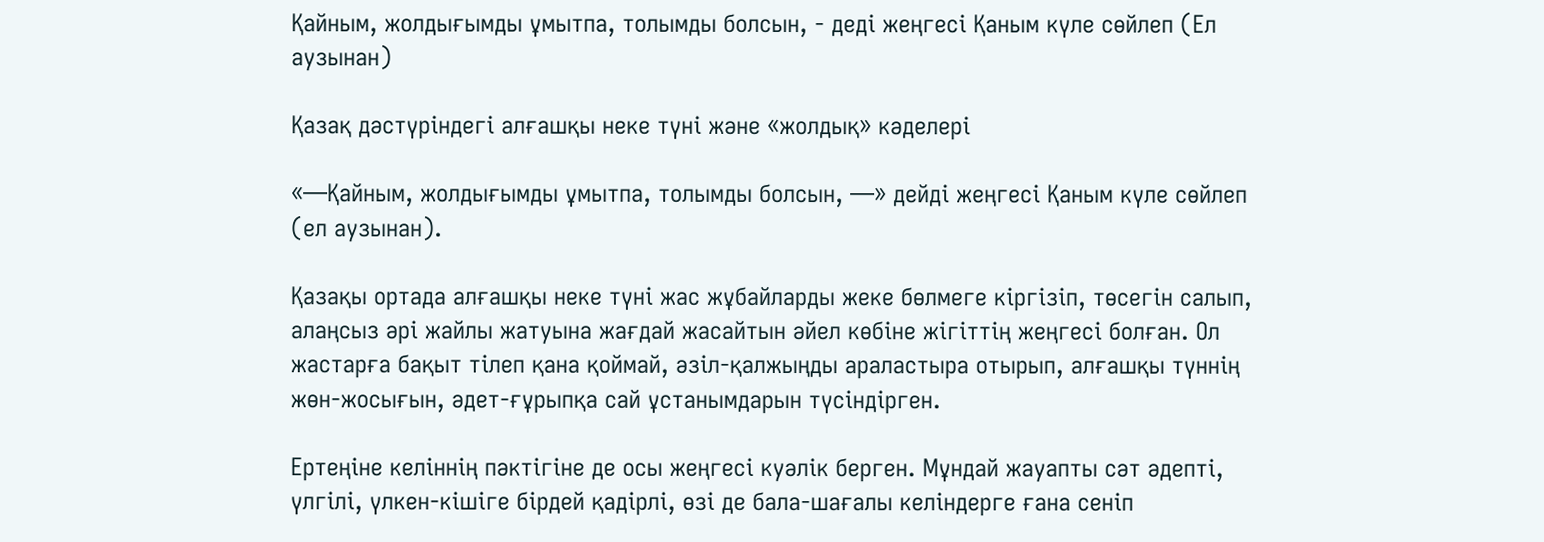Қайным, жолдығымды ұмытпа, толымды болсын, - деді жеңгесі Қаным күле сөйлеп (Ел аузынан)

Қазақ дәстүріндегі алғашқы неке түні және «жолдық» кәделері

«—Қайным, жолдығымды ұмытпа, толымды болсын, —» дейді жеңгесі Қаным күле сөйлеп (ел аузынан).

Қазақы ортада алғашқы неке түні жас жұбайларды жеке бөлмеге кіргізіп, төсегін салып, алаңсыз әрі жайлы жатуына жағдай жасайтын әйел көбіне жігіттің жеңгесі болған. Ол жастарға бақыт тілеп қана қоймай, әзіл-қалжыңды араластыра отырып, алғашқы түннің жөн-жосығын, әдет-ғұрыпқа сай ұстанымдарын түсіндірген.

Ертеңіне келіннің пәктігіне де осы жеңгесі куәлік берген. Мұндай жауапты сәт әдепті, үлгілі, үлкен-кішіге бірдей қадірлі, өзі де бала-шағалы келіндерге ғана сеніп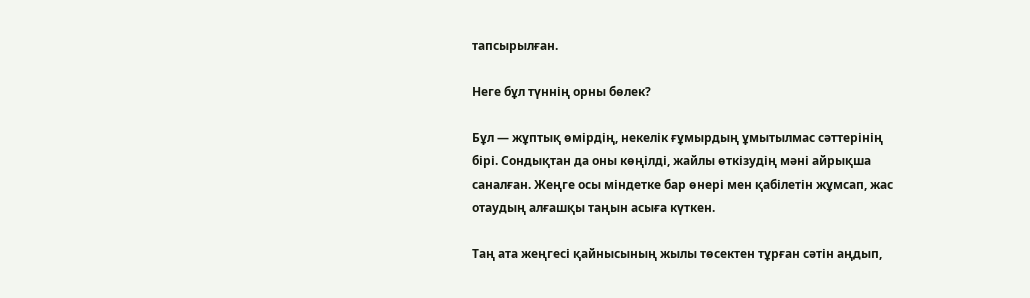тапсырылған.

Неге бұл түннің орны бөлек?

Бұл — жұптық өмірдің, некелік ғұмырдың ұмытылмас сәттерінің бірі. Сондықтан да оны көңілді, жайлы өткізудің мәні айрықша саналған. Жеңге осы міндетке бар өнері мен қабілетін жұмсап, жас отаудың алғашқы таңын асыға күткен.

Таң ата жеңгесі қайнысының жылы төсектен тұрған сәтін аңдып,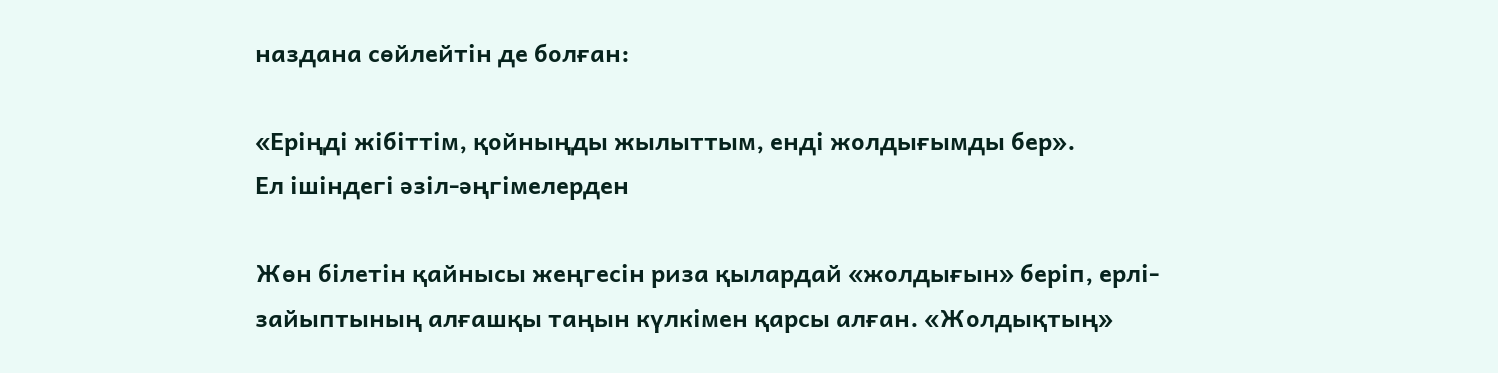наздана сөйлейтін де болған:

«Еріңді жібіттім, қойныңды жылыттым, енді жолдығымды бер».
Ел ішіндегі әзіл-әңгімелерден

Жөн білетін қайнысы жеңгесін риза қылардай «жолдығын» беріп, ерлі-зайыптының алғашқы таңын күлкімен қарсы алған. «Жолдықтың»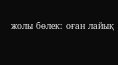жолы бөлек: оған лайық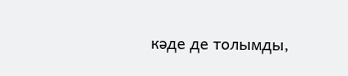кәде де толымды,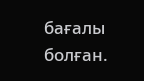бағалы болған.